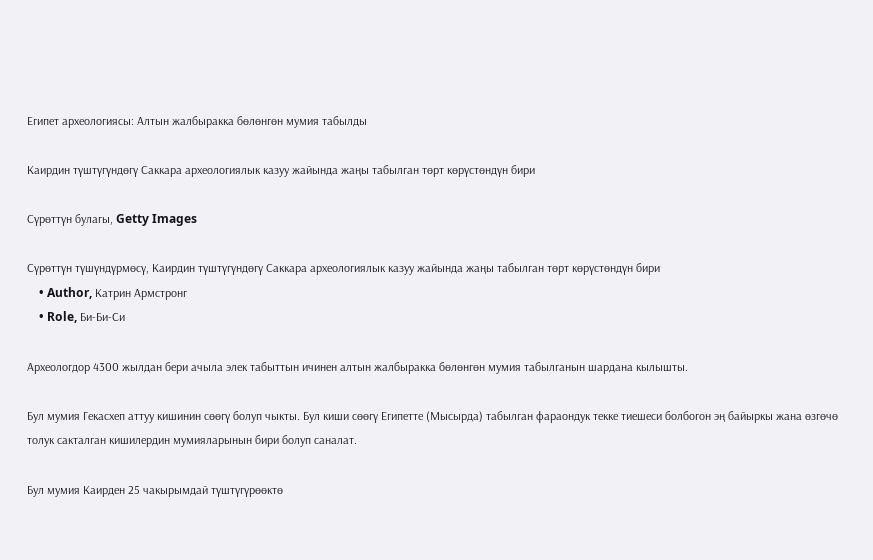Египет археологиясы: Алтын жалбыракка бөлөнгөн мумия табылды

Каирдин түштүгүндөгү Саккара археологиялык казуу жайында жаңы табылган төрт көрүстөндүн бири

Сүрөттүн булагы, Getty Images

Сүрөттүн түшүндүрмөсү, Каирдин түштүгүндөгү Саккара археологиялык казуу жайында жаңы табылган төрт көрүстөндүн бири
    • Author, Катрин Армстронг
    • Role, Би-Би-Си

Археологдор 4300 жылдан бери ачыла элек табыттын ичинен алтын жалбыракка бөлөнгөн мумия табылганын шардана кылышты.

Бул мумия Гекасхеп аттуу кишинин сөөгү болуп чыкты. Бул киши сөөгү Египетте (Мысырда) табылган фараондук текке тиешеси болбогон эң байыркы жана өзгөчө толук сакталган кишилердин мумияларынын бири болуп саналат.

Бул мумия Каирден 25 чакырымдай түштүгүрөөктө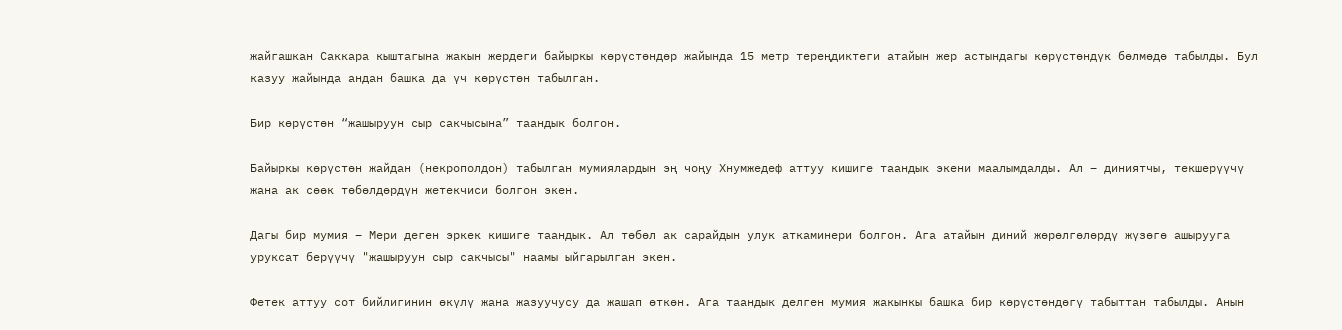жайгашкан Саккара кыштагына жакын жердеги байыркы көрүстөндөр жайында 15 метр тереңдиктеги атайын жер астындагы көрүстөндүк бөлмөдө табылды. Бул казуу жайында андан башка да үч көрүстөн табылган.

Бир көрүстөн “жашыруун сыр сакчысына” таандык болгон.

Байыркы көрүстөн жайдан (некрополдон) табылган мумиялардын эң чоңу Хнумжедеф аттуу кишиге таандык экени маалымдалды. Ал – диниятчы, текшерүүчү жана ак сөөк төбөлдөрдүн жетекчиси болгон экен.

Дагы бир мумия – Мери деген эркек кишиге таандык. Ал төбөл ак сарайдын улук аткаминери болгон. Ага атайын диний жөрөлгөлөрдү жүзөгө ашырууга уруксат берүүчү "жашыруун сыр сакчысы" наамы ыйгарылган экен.

Фетек аттуу сот бийлигинин өкүлү жана жазуучусу да жашап өткөн. Ага таандык делген мумия жакынкы башка бир көрүстөндөгү табыттан табылды. Анын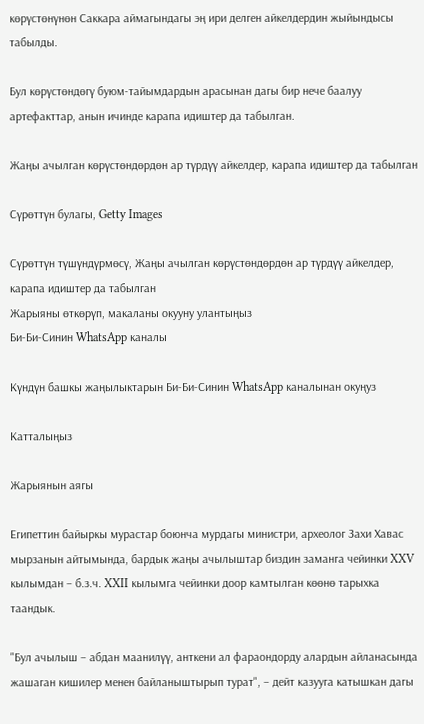көрүстөнүнөн Саккара аймагындагы эң ири делген айкелдердин жыйындысы табылды.

Бул көрүстөндөгү буюм-тайымдардын арасынан дагы бир нече баалуу артефакттар, анын ичинде карапа идиштер да табылган.

Жаңы ачылган көрүстөндөрдөн ар түрдүү айкелдер, карапа идиштер да табылган

Сүрөттүн булагы, Getty Images

Сүрөттүн түшүндүрмөсү, Жаңы ачылган көрүстөндөрдөн ар түрдүү айкелдер, карапа идиштер да табылган
Жарыяны өткөрүп, макаланы окууну улантыңыз
Би-Би-Синин WhatsApp каналы

Күндүн башкы жаңылыктарын Би-Би-Синин WhatsApp каналынан окуңуз

Катталыңыз

Жарыянын аягы

Египеттин байыркы мурастар боюнча мурдагы министри, археолог Захи Хавас мырзанын айтымында, бардык жаңы ачылыштар биздин заманга чейинки XXV кылымдан – б.з.ч. XXII кылымга чейинки доор камтылган көөнө тарыхка таандык.

"Бул ачылыш – абдан маанилүү, анткени ал фараондорду алардын айланасында жашаган кишилер менен байланыштырып турат", – дейт казууга катышкан дагы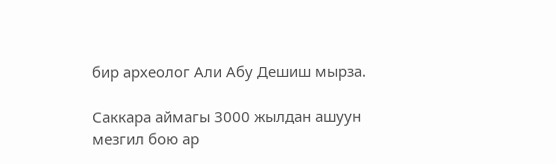бир археолог Али Абу Дешиш мырза.

Саккара аймагы 3000 жылдан ашуун мезгил бою ар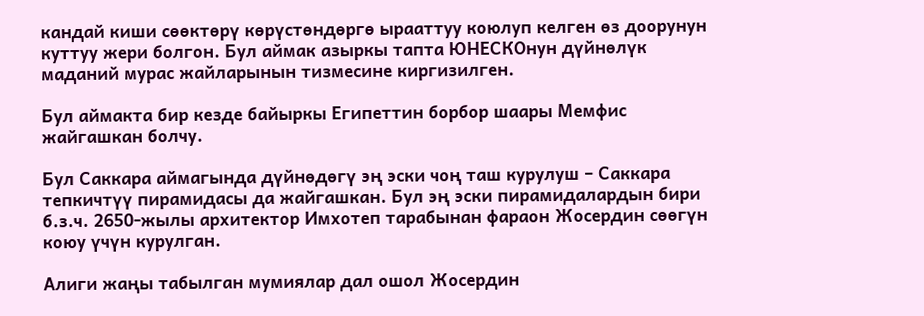кандай киши сөөктөрү көрүстөндөргө ырааттуу коюлуп келген өз доорунун куттуу жери болгон. Бул аймак азыркы тапта ЮНЕСКОнун дүйнөлүк маданий мурас жайларынын тизмесине киргизилген.

Бул аймакта бир кезде байыркы Египеттин борбор шаары Мемфис жайгашкан болчу.

Бул Саккара аймагында дүйнөдөгү эң эски чоң таш курулуш – Саккара тепкичтүү пирамидасы да жайгашкан. Бул эң эски пирамидалардын бири б.з.ч. 2650-жылы архитектор Имхотеп тарабынан фараон Жосердин сөөгүн коюу үчүн курулган.

Алиги жаңы табылган мумиялар дал ошол Жосердин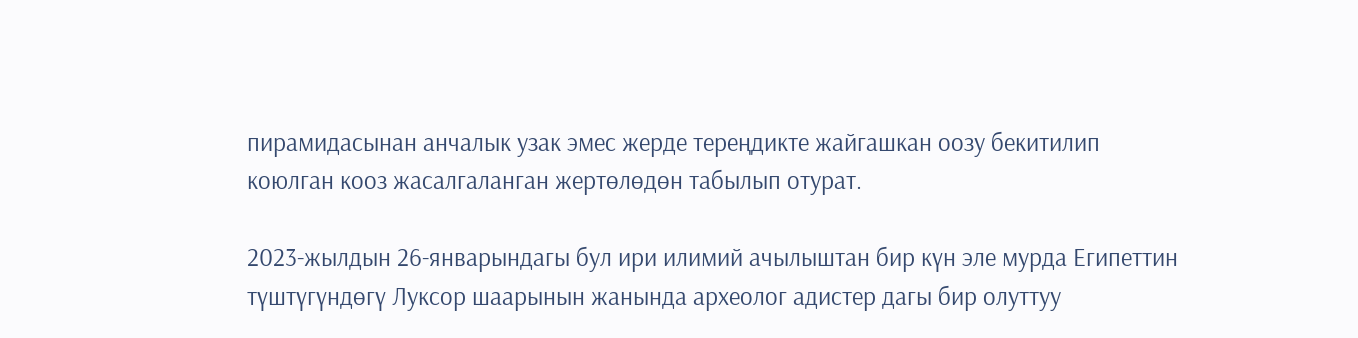пирамидасынан анчалык узак эмес жерде тереңдикте жайгашкан оозу бекитилип коюлган кооз жасалгаланган жертөлөдөн табылып отурат.

2023-жылдын 26-январындагы бул ири илимий ачылыштан бир күн эле мурда Египеттин түштүгүндөгү Луксор шаарынын жанында археолог адистер дагы бир олуттуу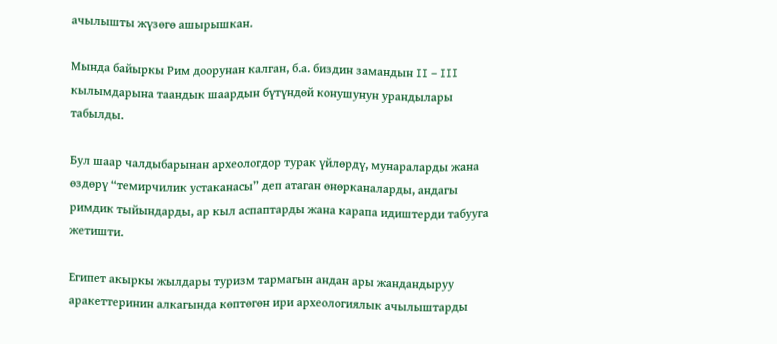ачылышты жүзөгө ашырышкан.

Мында байыркы Рим доорунан калган, б.а. биздин замандын II – III кылымдарына таандык шаардын бүтүндөй конушунун урандылары табылды.

Бул шаар чалдыбарынан археологдор турак үйлөрдү, мунараларды жана өздөрү “темирчилик устаканасы” деп атаган өнөрканаларды, андагы римдик тыйындарды, ар кыл аспаптарды жана карапа идиштерди табууга жетишти.

Египет акыркы жылдары туризм тармагын андан ары жандандыруу аракеттеринин алкагында көптөгөн ири археологиялык ачылыштарды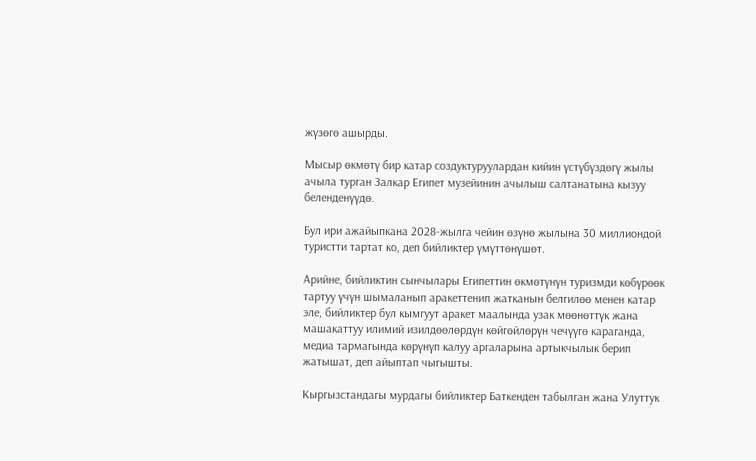жүзөгө ашырды.

Мысыр өкмөтү бир катар создуктуруулардан кийин үстүбүздөгү жылы ачыла турган Залкар Египет музейинин ачылыш салтанатына кызуу беленденүүдө.

Бул ири ажайыпкана 2028-жылга чейин өзүнө жылына 30 миллиондой туристти тартат ко, деп бийликтер үмүттөнүшөт.

Арийне, бийликтин сынчылары Египеттин өкмөтүнүн туризмди көбүрөөк тартуу үчүн шымаланып аракеттенип жатканын белгилөө менен катар эле, бийликтер бул кымгуут аракет маалында узак мөөнөттүк жана машакаттуу илимий изилдөөлөрдүн көйгөйлөрүн чечүүгө караганда, медиа тармагында көрүнүп калуу аргаларына артыкчылык берип жатышат, деп айыптап чыгышты.

Кыргызстандагы мурдагы бийликтер Баткенден табылган жана Улуттук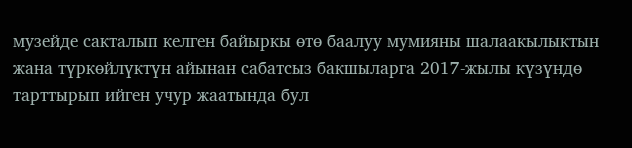музейде сакталып келген байыркы өтө баалуу мумияны шалаакылыктын жана түркөйлүктүн айынан сабатсыз бакшыларга 2017-жылы күзүндө тарттырып ийген учур жаатында бул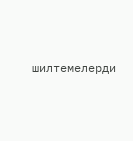шилтемелерди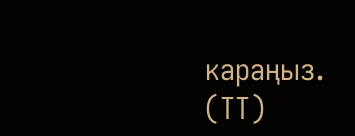караңыз. (ТТ)